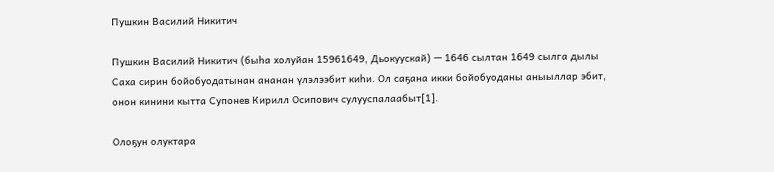Пушкин Василий Никитич

Пушкин Василий Никитич (быһа холуйан 15961649, Дьокуускай) — 1646 сылтан 1649 сылга дылы Саха сирин бойобуодатынан ананан үлэлээбит киһи. Ол саҕана икки бойобуоданы аныыллар эбит, онон кинини кытта Супонев Кирилл Осипович сулууспалаабыт[1].

Олоҕун олуктара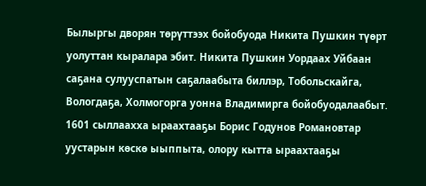Былыргы дворян төрүттээх бойобуода Никита Пушкин түөрт уолуттан кыралара эбит. Никита Пушкин Уордаах Уйбаан саҕана сулууспатын саҕалаабыта биллэр, Тобольскайга, Вологдаҕа, Холмогорга уонна Владимирга бойобуодалаабыт. 1601 сыллаахха ыраахтааҕы Борис Годунов Романовтар уустарын көскө ыыппыта, олору кытта ыраахтааҕы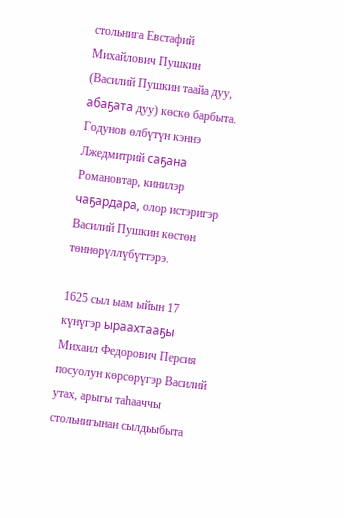стольнига Евстафий Михайлович Пушкин (Василий Пушкин таайа дуу, абаҕата дуу) көскө барбыта. Годунов өлбүтүн кэннэ Лжедмитрий саҕана Романовтар, кинилэр чаҕардара, олор истэригэр Василий Пушкин көстөн төннөрүллүбүттэрэ.

1625 сыл ыам ыйын 17 күнүгэр ыраахтааҕы Михаил Федорович Персия посуолун көрсөрүгэр Василий утах, арыгы таһааччы стольнигынан сылдьыбыта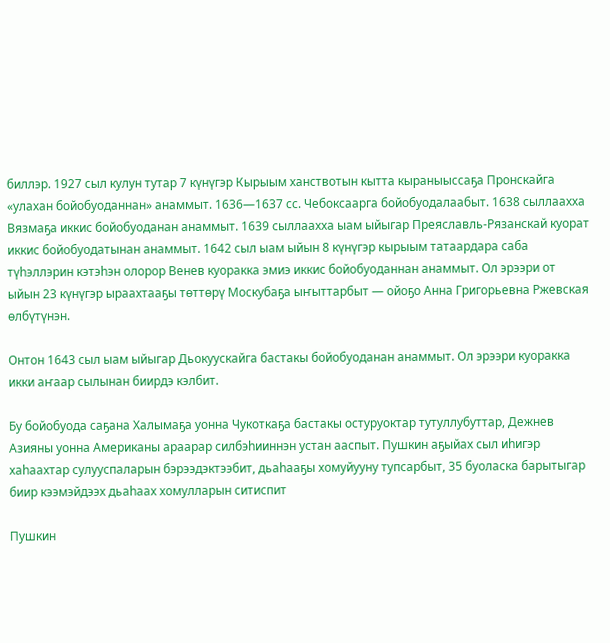биллэр. 1927 сыл кулун тутар 7 күнүгэр Кырыым ханствотын кытта кыраныыссаҕа Пронскайга «улахан бойобуоданнан» анаммыт. 1636—1637 сс. Чебоксаарга бойобуодалаабыт. 1638 сыллаахха Вязмаҕа иккис бойобуоданан анаммыт. 1639 сыллаахха ыам ыйыгар Преяславль-Рязанскай куорат иккис бойобуодатынан анаммыт. 1642 сыл ыам ыйын 8 күнүгэр кырыым татаардара саба түһэллэрин кэтэһэн олорор Венев куоракка эмиэ иккис бойобуоданнан анаммыт. Ол эрээри от ыйын 23 күнүгэр ыраахтааҕы төттөрү Москубаҕа ыҥыттарбыт — ойоҕо Анна Григорьевна Ржевская өлбүтүнэн.

Онтон 1643 сыл ыам ыйыгар Дьокуускайга бастакы бойобуоданан анаммыт. Ол эрээри куоракка икки аҥаар сылынан биирдэ кэлбит.

Бу бойобуода саҕана Халымаҕа уонна Чукоткаҕа бастакы остуруоктар тутуллубуттар, Дежнев Азияны уонна Американы араарар силбэһииннэн устан ааспыт. Пушкин аҕыйах сыл иһигэр хаһаахтар сулууспаларын бэрээдэктээбит, дьаһааҕы хомуйууну тупсарбыт, 35 буоласка барытыгар биир кээмэйдээх дьаһаах хомулларын ситиспит

Пушкин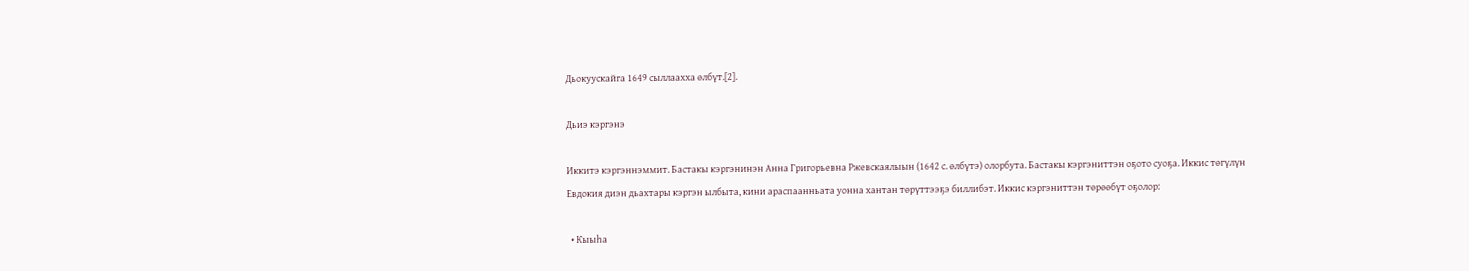Дьокуускайга 1649 сыллаахха өлбүт.[2].

Дьиэ кэргэнэ

Иккитэ кэргэннэммит. Бастакы кэргэнинэн Анна Григорьевна Ржевскаялыын (1642 с. өлбүтэ) олорбута. Бастакы кэргэниттэн оҕото суоҕа. Иккис төгүлүн Евдокия диэн дьахтары кэргэн ылбыта, кини араспаанньата уонна хантан төрүттээҕэ биллибэт. Иккис кэргэниттэн төрөөбүт оҕолор:

  • Кыыһа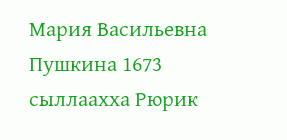Мария Васильевна Пушкина 1673 сыллаахха Рюрик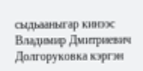сыдьааныгар кинээс Владимир Дмитриевич Долгоруковка кэргэн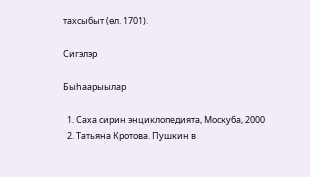тахсыбыт (өл. 1701).

Сигэлэр

Быһаарыылар

  1. Саха сирин энциклопедията, Москуба, 2000
  2. Татьяна Кротова. Пушкин в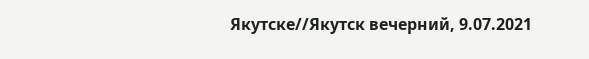Якутске//Якутск вечерний, 9.07.2021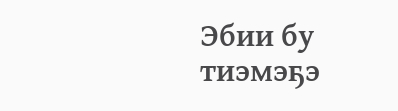Эбии бу тиэмэҕэ